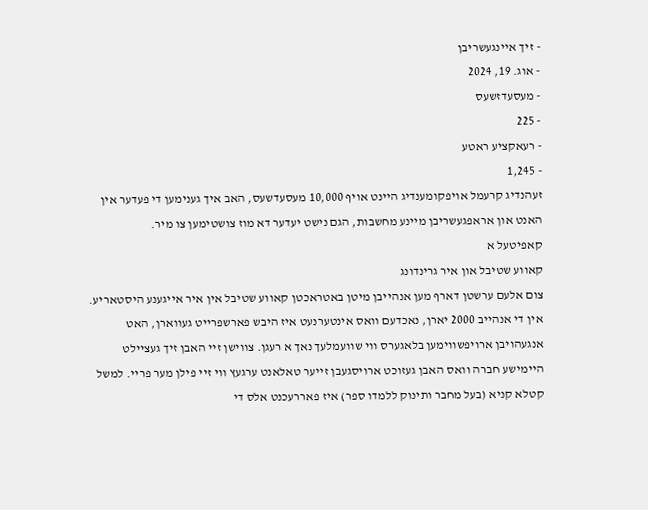- זיך איינגעשריבן
- אוג. 19, 2024
- מעסעדזשעס
- 225
- רעאקציע ראטע
- 1,245
זעהנדיג קרעמל אויפקומענדיג היינט אויף 10,000 מעסעדשעס, האב איך גענימען די פעדער אין האנט און אראפגעשריבן מיינע מחשבות, הגם נישט יעדער דא מוז צושטימען צו מיר.
קאפיטעל א
קאווע שטיבל און איר גרינדונג
צום אלעם ערשטן דארף מען אנהייבן מיטן באטראכטן קאווע שטיבל אין איר אייגענע היסטאריע.
אין די אנהייב 2000 יארן, נאכדעם וואס אינטערנעט איז היבש פארשפרייט געווארן, האט אנגעהויבן ארויפשווימען בלאגערס ווי שוועמלעך נאך א רעגן. צווישן זיי האבן זיך געציילט היימישע חברה וואס האבן געזוכט ארויסגעבן זייער טאלאנט ערגעץ ווי זיי פילן מער פריי. למשל קטלא קניא (בעל מחבר ותינוק ללמדו ספר) איז פאררעכנט אלס די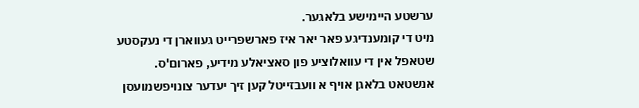ערשטע היימישע בלאגער.
מיט די קומענדיגע פאר יאר איז פארשפרייט געווארן די נעקסטע שטאפל אין די עוואלוציע פון סאציאלע מידיע, פארום'ס. אנשטאט בלאגן אויף א וועבזייטל קען זיך יעדער צונויפשמועסן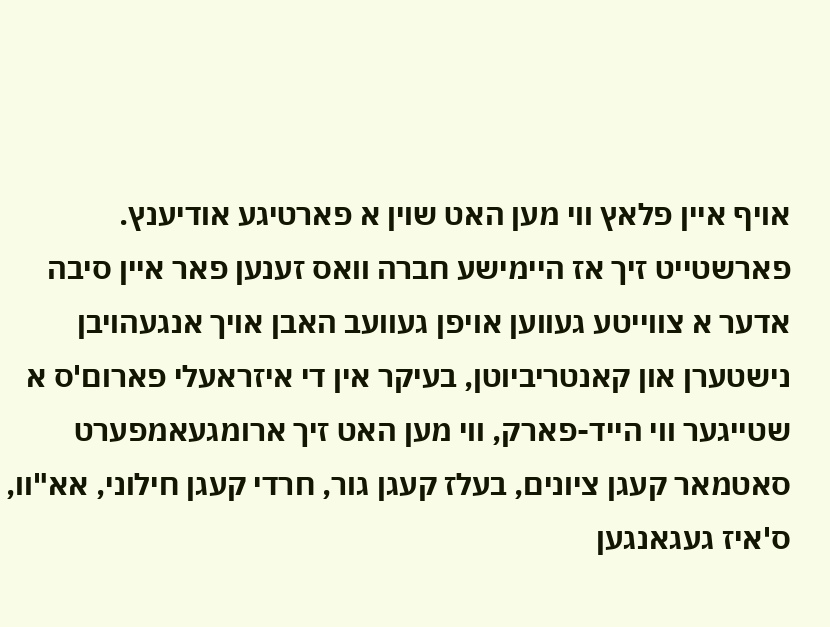אויף איין פלאץ ווי מען האט שוין א פארטיגע אודיענץ.
פארשטייט זיך אז היימישע חברה וואס זענען פאר איין סיבה אדער א צווייטע געווען אויפן געוועב האבן אויך אנגעהויבן נישטערן און קאנטריביוטן, בעיקר אין די איזראעלי פארום'ס א שטייגער ווי הייד-פארק, ווי מען האט זיך ארומגעאמפערט סאטמאר קעגן ציונים, בעלז קעגן גור, חרדי קעגן חילוני, אא"וו, ס'איז געגאנגען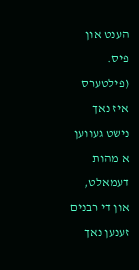הענט און פיס. (פילטערס איז נאך נישט געווען א מהות דעמאלט, און די רבנים זענען נאך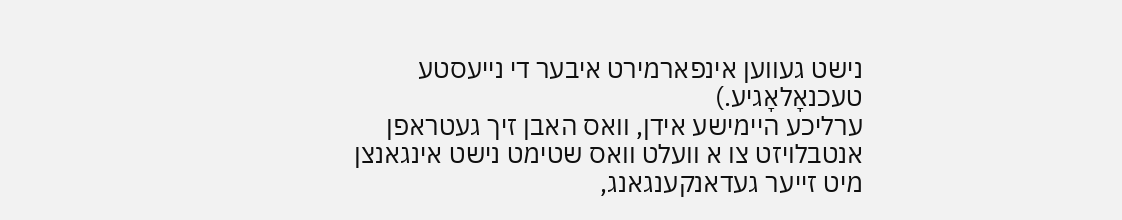נישט געווען אינפארמירט איבער די נייעסטע טעכנאָלאָגיע.)
ערליכע היימישע אידן, וואס האבן זיך געטראפן אנטבלויזט צו א וועלט וואס שטימט נישט אינגאנצן מיט זייער געדאנקענגאנג,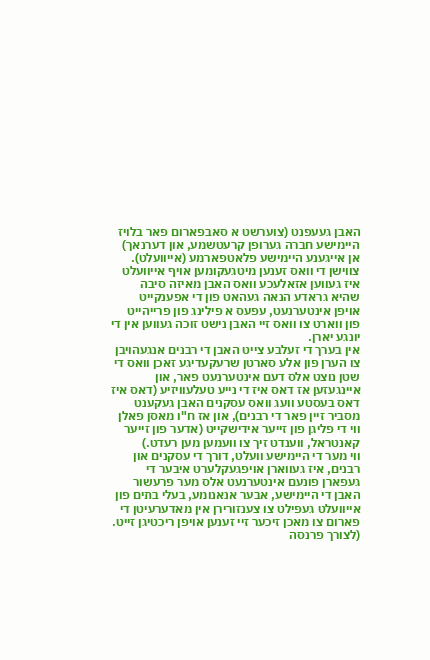האבן געעפנט (צוערשט א סאבפארום פאר בלויז היימישע חברה גערופן קרעטשמע, און דערנאך) אן אייגענע היימישע פלאטפארמע (אייוועלט).
צווישן די וואס זענען מיטגעקומען אויף אייוועלט איז געווען אזאלעכע וואס האבן מאיזה סיבה שהיא גראדע הנאה געהאט פון די אפענקייט אויפן אינטערנעט, עפעס א פילינג פון פרייהייט פון ווארט צו וואס זיי האבן נישט זוכה געווען אין די יונגע יארן.
אין בערך די זעלבע צייט האבן די רבנים אנגעהויבן צו הערן פון אלע סארטן שרעקעדיגע זאכן וואס די שטן נוצט אלס דעם אינטערנעט פאר, און איינגעזען אז דאס איז די נייע טעלעוויזיע (דאס איז דאס בעסטע וועג וואס עסקנים האבן געקענט מסביר זיין פאר די רבנים), און אז ח"ו מאסן פאלן ווי די פליגן פון זייער אידישקייט (אדער פון זייער קאנטראל, ווענדט זיך צו וועמען מען רעדט.)
ווי מער די היימישע וועלט, דורך די עסקנים און רבנים, איז געווארן אויפגעקלערט איבער די געפארן פונעם אינטערנעט אלס מער פרעשור האבן די היימישע, אבער אנאנומע, בעלי בתים פון אייוועלט געפילט צו צענזורירן אין מאדערעיטן די פארום צו מאכן זיכער זיי זענען אויפן ריכטיגן זייט. (לצורך פרנסה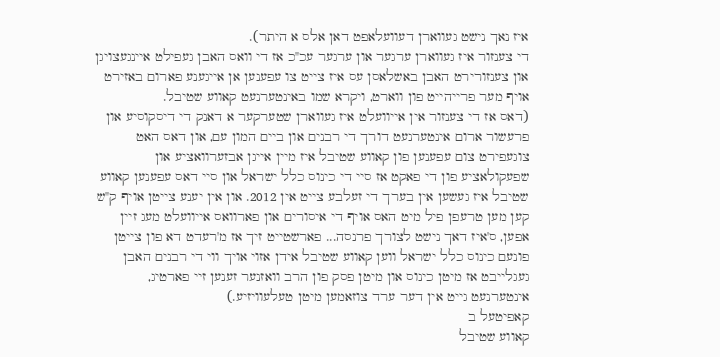איז נאך נישט געווארן דעוועלאפט דאן אלס א היתר).
די צענזור איז געווארן ערגער און ערגער עכ"כ אז די וואס האבן געפילט איינגעצויגן און צענזורירט האבן באשלאסן עס איז צייט צו עפענען אן אייגענע פארום באזירט אויף מער פרייהייט פון ווארט, ויקרא שמו באינטערנעט קאווע שטיבל.
(דאס אז די צענזור אין אייוועלט איז געווארן שטערקער א דאנק די דיסקוסיע און פרעשור ארום אינטערנעט דורך די רבנים און ביים המון עם, און דאס האט צוגעפירט צום עפענען פון קאווע שטיבל איז מיין אייגן אבזערוואציע און שפעקולאציע פון די פאקט אז סיי די כינוס כלל ישראל און סיי דאס עפענען קאווע שטיבל איז געשען אין בערך די זעלבע צייט אין 2012. און אין יענע צייטן אויף ק"ש קען מען טרעפן פיל מיט האס אויף די איסורים און פארוואס אייוועלט מעג זיין אפען, ס'איז דאך נישט לצורך פרנסה... פארשטייט זיך אז מ'רעדט דא פון צייטן פונעם כינוס כלל ישראל ווען קאווע שטיבל אידן אזוי אויך ווי די רבנים האבן געגלייבט אז מיטן כינוס און מיטן פסק פון הרב וואזנער זענען זיי פארטיג, אינטערנעט גייט אין דער ערד צוזאמען מיטן טעלעוויזיע.)
קאפיטעל ב
קאווע שטיבל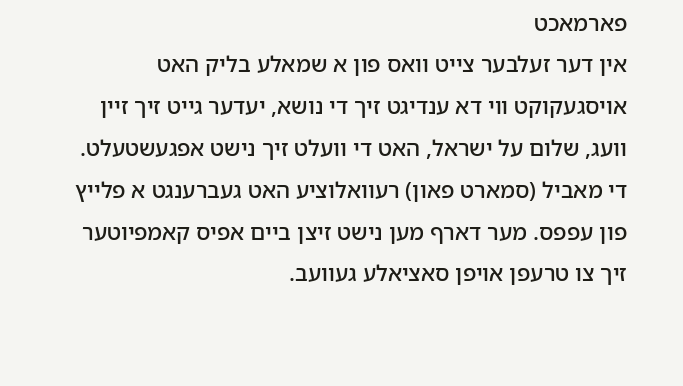פארמאכט
אין דער זעלבער צייט וואס פון א שמאלע בליק האט אויסגעקוקט ווי דא ענדיגט זיך די נושא, יעדער גייט זיך זיין וועג, שלום על ישראל, האט די וועלט זיך נישט אפגעשטעלט. די מאביל (סמארט פאון) רעוואלוציע האט געברענגט א פלייץ פון עפפס. מער דארף מען נישט זיצן ביים אפיס קאמפיוטער זיך צו טרעפן אויפן סאציאלע געוועב.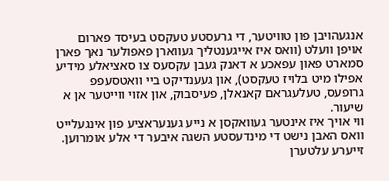אנגעהויבן פון טוויטער, די גרעסטע טעקסט בעיסד פארום אויפן וועלט (וואס איז אייגענטליך געווארן פאפולער נאך פארן סמארט פאון עפאכע א דאנק געבן עקסעס צו סאציאלע מידיע אפילו מיט בלויז טעקסט), און געענדיקט ביי וואטסעפפ גרופעס, טעלעגראם קאנאלן, פעיסבוק, און אזוי ווייטער אן א שיעור.
ווי אויך איז אינטער געוואקסן א נייע גענעראציע פון אינגעלייט וואס האבן נישט די מינדעסטע השגה איבער די אלע אומרוען. זייערע עלטערן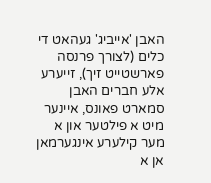האבן 'אייביג' געהאט די כלים (לצורך פרנסה פארשטייט זיך), זייערע אלע חברים האבן סמארט פאונס, איינער מיט א פילטער און א מער קילערע אינגערמאן אן א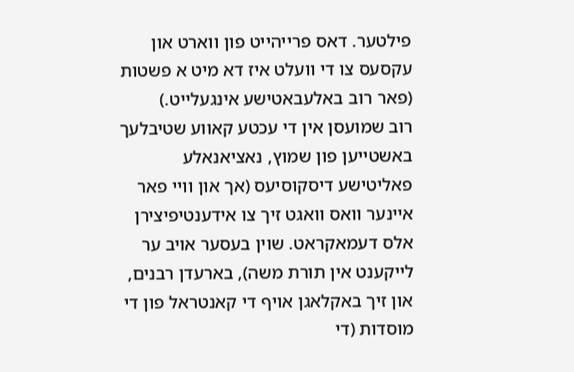פילטער. דאס פרייהייט פון ווארט און עקסעס צו די וועלט איז דא מיט א פשטות (פאר רוב באלעבאטישע אינגעלייט.)
רוב שמועסן אין די עכטע קאווע שטיבלעך באשטייען פון שמוץ, נאציאנאלע פאליטישע דיסקוסיעס (אך און וויי פאר איינער וואס וואגט זיך צו אידענטיפיצירן אלס דעמאקראט. שוין בעסער אויב ער לייקענט אין תורת משה), בארעדן רבנים, און זיך באקלאגן אויף די קאנטראל פון די מוסדות (די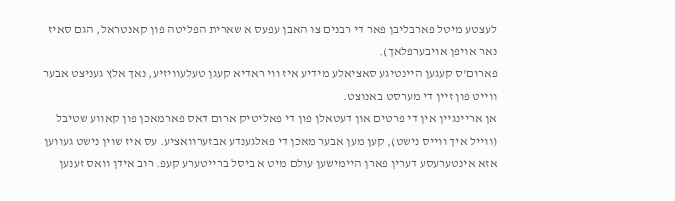לעצטע מיטל פארבליבן פאר די רבנים צו האבן עפעס א שארית הפליטה פון קאנטראל, הגם סאיז נאר אויפן אויבערפלאך).
פארום'ס קעגען היינטיגע סאציאלע מידיע איז ווי ראדיא קעגן טעלעוויזיע, נאך אלץ געניצט אבער ווייט פון זיין די מערסט באנוצט.
אן אריינגיין אין די פרטים און דעטאלן פון די פאליטיק ארום דאס פארמאכן פון קאווע שטיבל (ווייל איך ווייס נישט), קען מען אבער מאכן די פאלגענדע אבזערוואציע. עס איז שוין נישט געווען אזא אינטערעסע דערין פארן היימישען עולם מיט א ביסל ברייטערע קעפ. רוב אידן וואס זענען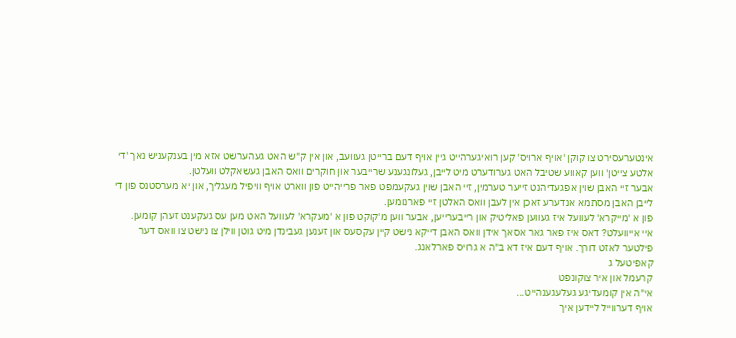אינטערעסירט צו קוקן 'אויף ארויס' קען רואיגערהייט גיין אויף דעם ברייטן געוועב, און אין ק"ש האט געהערשט אזא מין בענקעניש נאך 'די אלטע צייטן' ווען קאווע שטיבל האט גערודערט מיט לייבן, געלונגענע שרייבער און חוקרים וואס האבן געשאקלט וועלטן.
אבער זיי האבן שוין אפגעדיהנט זייער טערמין, זיי האבן שוין געקעמפט פאר פרייהייט פון ווארט אויף וויפיל מעגליך, און יא מערסטנס פון די לייבן האבן מסתמא אנדערע זאכן אין לעבן וואס האלטן זיי פארנומען.
פון א 'מייקרא' לעוועל איז געווען פאליטיק און רייבערייען, אבער ווען מ'קוקט פון א 'מעקרא' לעוועל האט מען עס געקענט זעהן קומען.
איי אייוועלט? דאס איז פאר גאר אסאך אידן וואס האבן דייקא נישט קיין עקסעס און זענען געבינדן מיט גוטן ווילן צו נישט צו וואס דער פילטער לאזט דורך. אויף דעם איז דא ב"ה א גרויס פארלאנג.
קאפיטעל ג
קרעמל און איר צוקונפט
אי"ה אין קומעדיגע געלעגענהייט...
אויף דערווייל ליידען איך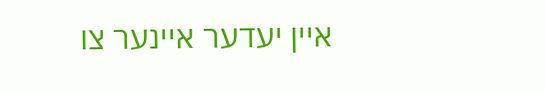איין יעדער איינער צו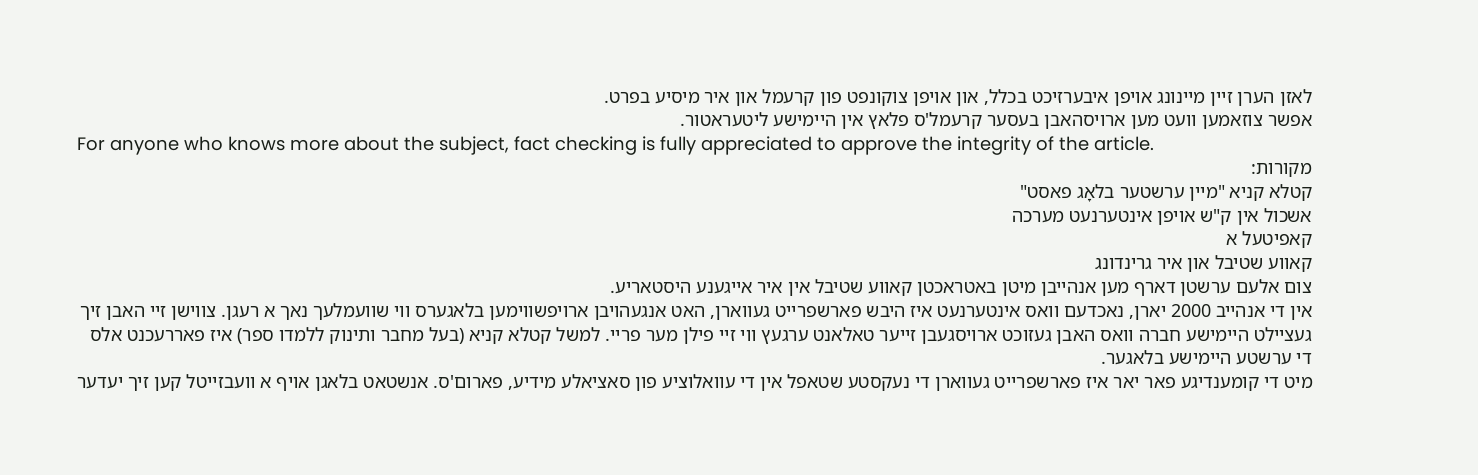לאזן הערן זיין מיינונג אויפן איבערזיכט בכלל, און אויפן צוקונפט פון קרעמל און איר מיסיע בפרט.
אפשר צוזאמען וועט מען ארויסהאבן בעסער קרעמל'ס פלאץ אין היימישע ליטעראטור.
For anyone who knows more about the subject, fact checking is fully appreciated to approve the integrity of the article.
מקורות:
קטלא קניא "מיין ערשטער בלאָג פאסט"
אשכול אין ק"ש אויפן אינטערנעט מערכה
קאפיטעל א
קאווע שטיבל און איר גרינדונג
צום אלעם ערשטן דארף מען אנהייבן מיטן באטראכטן קאווע שטיבל אין איר אייגענע היסטאריע.
אין די אנהייב 2000 יארן, נאכדעם וואס אינטערנעט איז היבש פארשפרייט געווארן, האט אנגעהויבן ארויפשווימען בלאגערס ווי שוועמלעך נאך א רעגן. צווישן זיי האבן זיך געציילט היימישע חברה וואס האבן געזוכט ארויסגעבן זייער טאלאנט ערגעץ ווי זיי פילן מער פריי. למשל קטלא קניא (בעל מחבר ותינוק ללמדו ספר) איז פאררעכנט אלס די ערשטע היימישע בלאגער.
מיט די קומענדיגע פאר יאר איז פארשפרייט געווארן די נעקסטע שטאפל אין די עוואלוציע פון סאציאלע מידיע, פארום'ס. אנשטאט בלאגן אויף א וועבזייטל קען זיך יעדער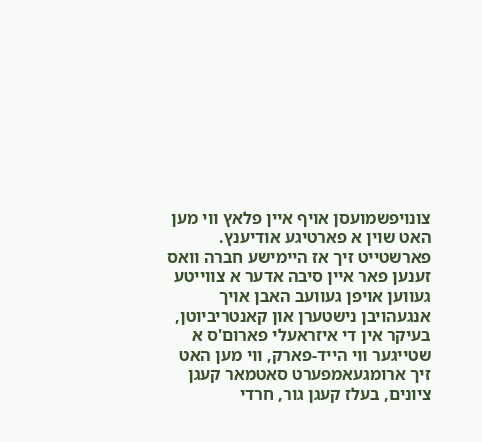צונויפשמועסן אויף איין פלאץ ווי מען האט שוין א פארטיגע אודיענץ.
פארשטייט זיך אז היימישע חברה וואס זענען פאר איין סיבה אדער א צווייטע געווען אויפן געוועב האבן אויך אנגעהויבן נישטערן און קאנטריביוטן, בעיקר אין די איזראעלי פארום'ס א שטייגער ווי הייד-פארק, ווי מען האט זיך ארומגעאמפערט סאטמאר קעגן ציונים, בעלז קעגן גור, חרדי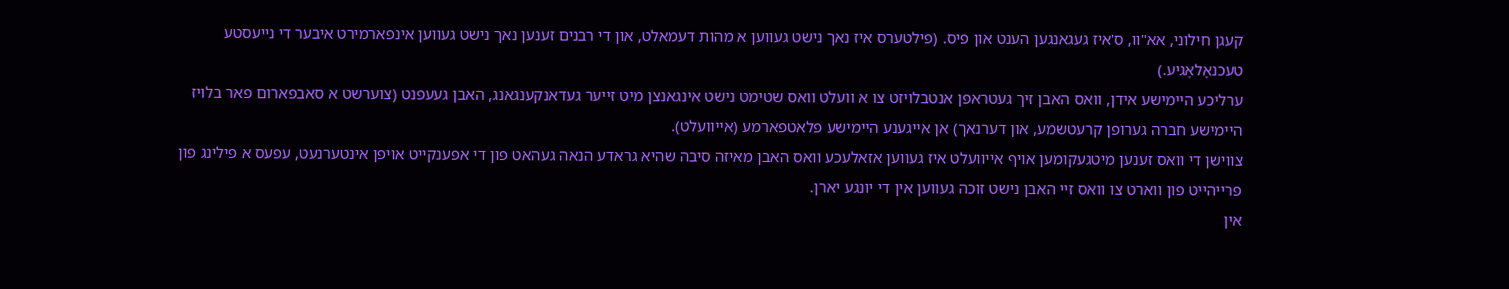קעגן חילוני, אא"וו, ס'איז געגאנגען הענט און פיס. (פילטערס איז נאך נישט געווען א מהות דעמאלט, און די רבנים זענען נאך נישט געווען אינפארמירט איבער די נייעסטע טעכנאָלאָגיע.)
ערליכע היימישע אידן, וואס האבן זיך געטראפן אנטבלויזט צו א וועלט וואס שטימט נישט אינגאנצן מיט זייער געדאנקענגאנג, האבן געעפנט (צוערשט א סאבפארום פאר בלויז היימישע חברה גערופן קרעטשמע, און דערנאך) אן אייגענע היימישע פלאטפארמע (אייוועלט).
צווישן די וואס זענען מיטגעקומען אויף אייוועלט איז געווען אזאלעכע וואס האבן מאיזה סיבה שהיא גראדע הנאה געהאט פון די אפענקייט אויפן אינטערנעט, עפעס א פילינג פון פרייהייט פון ווארט צו וואס זיי האבן נישט זוכה געווען אין די יונגע יארן.
אין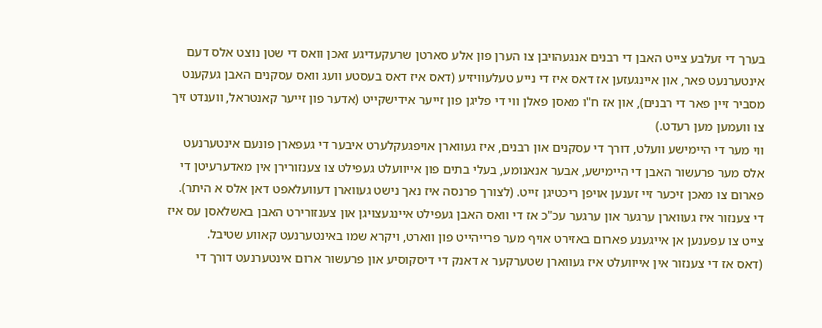בערך די זעלבע צייט האבן די רבנים אנגעהויבן צו הערן פון אלע סארטן שרעקעדיגע זאכן וואס די שטן נוצט אלס דעם אינטערנעט פאר, און איינגעזען אז דאס איז די נייע טעלעוויזיע (דאס איז דאס בעסטע וועג וואס עסקנים האבן געקענט מסביר זיין פאר די רבנים), און אז ח"ו מאסן פאלן ווי די פליגן פון זייער אידישקייט (אדער פון זייער קאנטראל, ווענדט זיך צו וועמען מען רעדט.)
ווי מער די היימישע וועלט, דורך די עסקנים און רבנים, איז געווארן אויפגעקלערט איבער די געפארן פונעם אינטערנעט אלס מער פרעשור האבן די היימישע, אבער אנאנומע, בעלי בתים פון אייוועלט געפילט צו צענזורירן אין מאדערעיטן די פארום צו מאכן זיכער זיי זענען אויפן ריכטיגן זייט. (לצורך פרנסה איז נאך נישט געווארן דעוועלאפט דאן אלס א היתר).
די צענזור איז געווארן ערגער און ערגער עכ"כ אז די וואס האבן געפילט איינגעצויגן און צענזורירט האבן באשלאסן עס איז צייט צו עפענען אן אייגענע פארום באזירט אויף מער פרייהייט פון ווארט, ויקרא שמו באינטערנעט קאווע שטיבל.
(דאס אז די צענזור אין אייוועלט איז געווארן שטערקער א דאנק די דיסקוסיע און פרעשור ארום אינטערנעט דורך די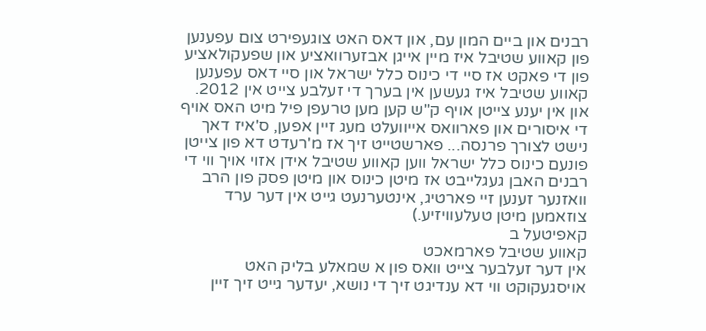רבנים און ביים המון עם, און דאס האט צוגעפירט צום עפענען פון קאווע שטיבל איז מיין אייגן אבזערוואציע און שפעקולאציע פון די פאקט אז סיי די כינוס כלל ישראל און סיי דאס עפענען קאווע שטיבל איז געשען אין בערך די זעלבע צייט אין 2012. און אין יענע צייטן אויף ק"ש קען מען טרעפן פיל מיט האס אויף די איסורים און פארוואס אייוועלט מעג זיין אפען, ס'איז דאך נישט לצורך פרנסה... פארשטייט זיך אז מ'רעדט דא פון צייטן פונעם כינוס כלל ישראל ווען קאווע שטיבל אידן אזוי אויך ווי די רבנים האבן געגלייבט אז מיטן כינוס און מיטן פסק פון הרב וואזנער זענען זיי פארטיג, אינטערנעט גייט אין דער ערד צוזאמען מיטן טעלעוויזיע.)
קאפיטעל ב
קאווע שטיבל פארמאכט
אין דער זעלבער צייט וואס פון א שמאלע בליק האט אויסגעקוקט ווי דא ענדיגט זיך די נושא, יעדער גייט זיך זיין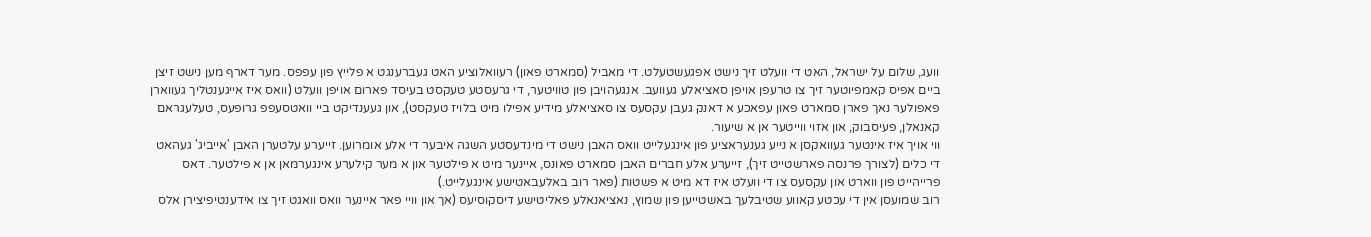וועג, שלום על ישראל, האט די וועלט זיך נישט אפגעשטעלט. די מאביל (סמארט פאון) רעוואלוציע האט געברענגט א פלייץ פון עפפס. מער דארף מען נישט זיצן ביים אפיס קאמפיוטער זיך צו טרעפן אויפן סאציאלע געוועב. אנגעהויבן פון טוויטער, די גרעסטע טעקסט בעיסד פארום אויפן וועלט (וואס איז אייגענטליך געווארן פאפולער נאך פארן סמארט פאון עפאכע א דאנק געבן עקסעס צו סאציאלע מידיע אפילו מיט בלויז טעקסט), און געענדיקט ביי וואטסעפפ גרופעס, טעלעגראם קאנאלן, פעיסבוק, און אזוי ווייטער אן א שיעור.
ווי אויך איז אינטער געוואקסן א נייע גענעראציע פון אינגעלייט וואס האבן נישט די מינדעסטע השגה איבער די אלע אומרוען. זייערע עלטערן האבן 'אייביג' געהאט די כלים (לצורך פרנסה פארשטייט זיך), זייערע אלע חברים האבן סמארט פאונס, איינער מיט א פילטער און א מער קילערע אינגערמאן אן א פילטער. דאס פרייהייט פון ווארט און עקסעס צו די וועלט איז דא מיט א פשטות (פאר רוב באלעבאטישע אינגעלייט.)
רוב שמועסן אין די עכטע קאווע שטיבלעך באשטייען פון שמוץ, נאציאנאלע פאליטישע דיסקוסיעס (אך און וויי פאר איינער וואס וואגט זיך צו אידענטיפיצירן אלס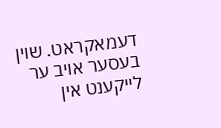דעמאקראט. שוין בעסער אויב ער לייקענט אין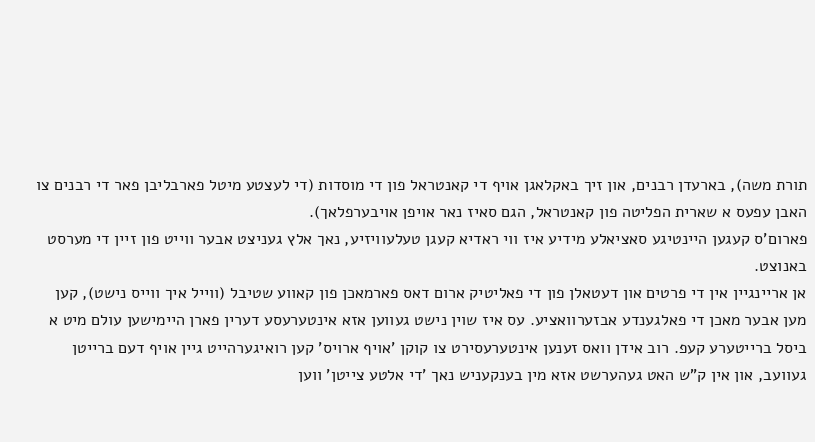תורת משה), בארעדן רבנים, און זיך באקלאגן אויף די קאנטראל פון די מוסדות (די לעצטע מיטל פארבליבן פאר די רבנים צו האבן עפעס א שארית הפליטה פון קאנטראל, הגם סאיז נאר אויפן אויבערפלאך).
פארום'ס קעגען היינטיגע סאציאלע מידיע איז ווי ראדיא קעגן טעלעוויזיע, נאך אלץ געניצט אבער ווייט פון זיין די מערסט באנוצט.
אן אריינגיין אין די פרטים און דעטאלן פון די פאליטיק ארום דאס פארמאכן פון קאווע שטיבל (ווייל איך ווייס נישט), קען מען אבער מאכן די פאלגענדע אבזערוואציע. עס איז שוין נישט געווען אזא אינטערעסע דערין פארן היימישען עולם מיט א ביסל ברייטערע קעפ. רוב אידן וואס זענען אינטערעסירט צו קוקן 'אויף ארויס' קען רואיגערהייט גיין אויף דעם ברייטן געוועב, און אין ק"ש האט געהערשט אזא מין בענקעניש נאך 'די אלטע צייטן' ווען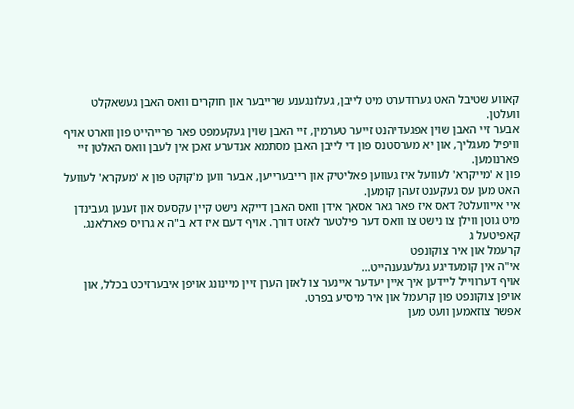קאווע שטיבל האט גערודערט מיט לייבן, געלונגענע שרייבער און חוקרים וואס האבן געשאקלט וועלטן.
אבער זיי האבן שוין אפגעדיהנט זייער טערמין, זיי האבן שוין געקעמפט פאר פרייהייט פון ווארט אויף וויפיל מעגליך, און יא מערסטנס פון די לייבן האבן מסתמא אנדערע זאכן אין לעבן וואס האלטן זיי פארנומען.
פון א 'מייקרא' לעוועל איז געווען פאליטיק און רייבערייען, אבער ווען מ'קוקט פון א 'מעקרא' לעוועל האט מען עס געקענט זעהן קומען.
איי אייוועלט? דאס איז פאר גאר אסאך אידן וואס האבן דייקא נישט קיין עקסעס און זענען געבינדן מיט גוטן ווילן צו נישט צו וואס דער פילטער לאזט דורך. אויף דעם איז דא ב"ה א גרויס פארלאנג.
קאפיטעל ג
קרעמל און איר צוקונפט
אי"ה אין קומעדיגע געלעגענהייט...
אויף דערווייל ליידען איך איין יעדער איינער צו לאזן הערן זיין מיינונג אויפן איבערזיכט בכלל, און אויפן צוקונפט פון קרעמל און איר מיסיע בפרט.
אפשר צוזאמען וועט מען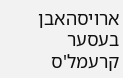ארויסהאבן בעסער קרעמל'ס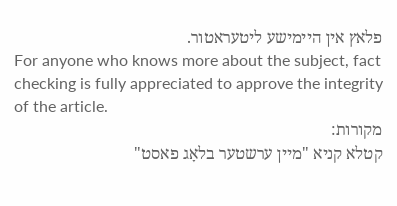פלאץ אין היימישע ליטעראטור.
For anyone who knows more about the subject, fact checking is fully appreciated to approve the integrity of the article.
מקורות:
קטלא קניא "מיין ערשטער בלאָג פאסט"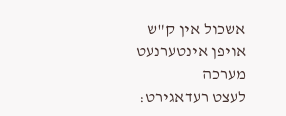אשכול אין ק"ש אויפן אינטערנעט מערכה
לעצט רעדאגירט: